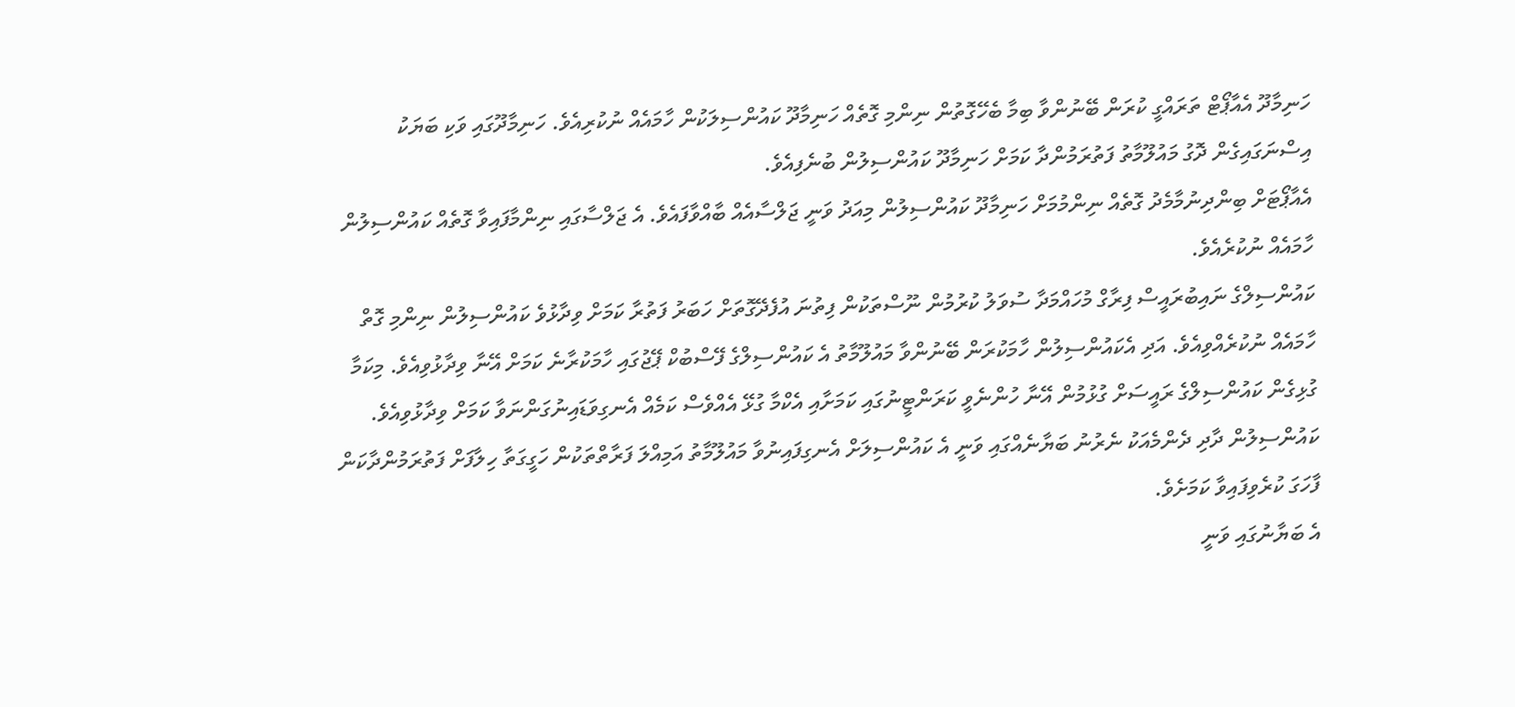ހަނިމާދޫ އެއާޕޯޓް ތަރައްގީ ކުރަން ބޭނުންވާ ބިމާ ބެހޭގޮތުން ނިންމި ގޮތެއް ހަނިމާދޫ ކައުންސިލަކުން ހާމައެއް ނުކުރިއެވެ. ހަނިމާދޫގައި ވަކި ބަޔަކު އިސްނަގައިގެން ދޮގު މައުލޫމާތު ފަތުރަމުންދާ ކަމަށް ހަނިމާދޫ ކައުންސިލުން ބުނެފިއެވެ.
އެއާޕޯޓަށް ބިންދިނުމާމެދު ގޮތެއް ނިންމުމަށް ހަނިމާދޫ ކައުންސިލުން މިއަދު ވަނީ ޖަލްސާއެއް ބާއްވާފައެވެ. އެ ޖަލްސާގައި ނިންމާފައިވާ ގޮތެއް ކައުންސިލުން ހާމައެއް ނުކުރެއެވެ.
ކައުންސިލްގެ ނައިބުރައީސް ފިރާގް މުހައްމަދާ ސުވަލު ކުރުމުން ނޫސްތަކުން ފިތުނަ އުފެދޭގޮތަށް ހަބަރު ފަތުރާ ކަމަށް ވިދާޅުވެ ކައުންސިލުން ނިންމި ގޮތް ހާމައެއް ނުކުރެއްވިއެވެ. އަދި އެކައުންސިލުން ހާމަކުރަން ބޭނުންވާ މައުލޫމާތު އެ ކައުންސިލްގެ ފޭސްބުކް ޕޭޖުގައި ހާމަކުރާނެ ކަމަށް އޭނާ ވިދާޅުވިއެވެ. މިކަމާ ގުޅިގެން ކައުންސިލްގެ ރައީސަށް ގުޅުމުން އޭނާ ހުންނެވީ ކަރަންޓީނުގައި ކަމަށާއި އެކްމާ ގުޅޭ އެއްވެސް ކަމެއް އެނގިވަޑައިނުގަންނަވާ ކަމަށް ވިދާޅުވިއެވެ.
ކައުންސިލުން ދާދި ދެންމެއަކު ނެރުނު ބަޔާނެއްގައި ވަނީ އެ ކައުންސިލަށް އެނގިފައިނުވާ މައުލޫމާތު އަމިއްލަ ފަރާތްތަކުން ހަގީގަތާ ހިލާފަށް ފަތުރަމުންދާކަން ފާހަގަ ކުރެވިފައިވާ ކަމަށެވެ.
އެ ބަޔާނުގައި ވަނީ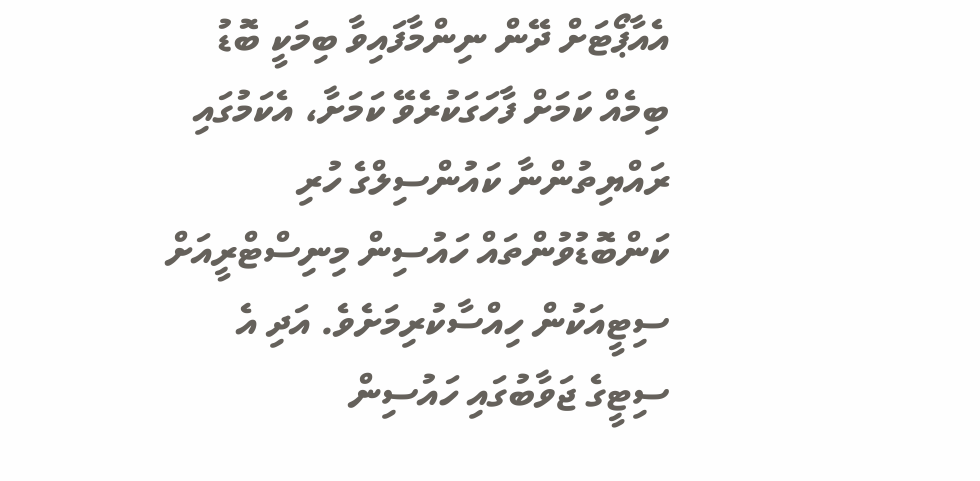އެއާޕޯޓަށް ދޭން ނިންމާފައިވާ ބިމަކީ ބޮޑު ބިމެއް ކަމަށް ފާހަގަކުރެވޭ ކަމަށާ، އެކަމުގައި ރައްޔިތުންނާ ކައުންސިލްގެ ހުރި ކަންބޮޑުވުންތައް ހައުސިން މިނިސްޓްރީއަށް ސިޓީއަކުން ހިއްސާކުރިމަށެވެ. އަދި އެ ސިޓީގެ ޖަވާބުގައި ހައުސިން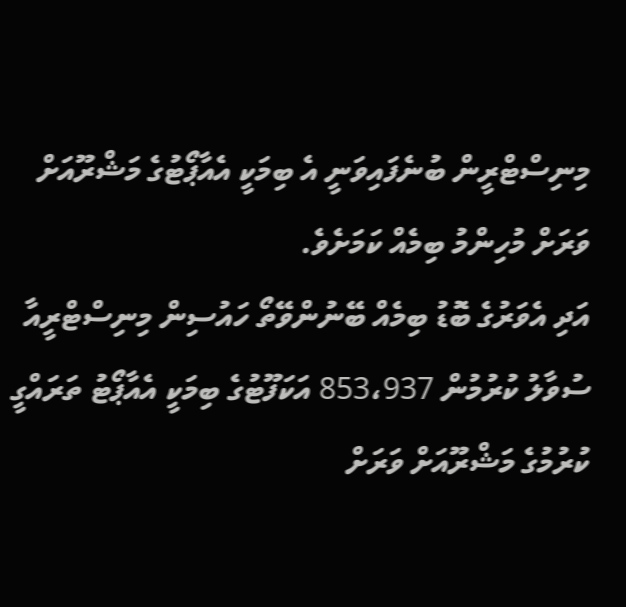މިނިސްޓްރީން ބުނެފައިވަނީ އެ ބިމަކީ އެއާޕޯޓުގެ މަޝްރޫއަށް ވަރަށް މުހިންމު ބިމެއް ކަމަށެވެ.
އަދި އެވަރުގެ ބޮޑު ބިމެއް ބޭނުންވޭތޯ ހައުސިން މިނިސްޓްރީއާ ސުވާލު ކުރުމުން 853،937 އަކަފޫޓުގެ ބިމަކީ އެއާޕޯޓު ތަރައްގީ ކުރުމުގެ މަޝްރޫއަށް ވަރަށް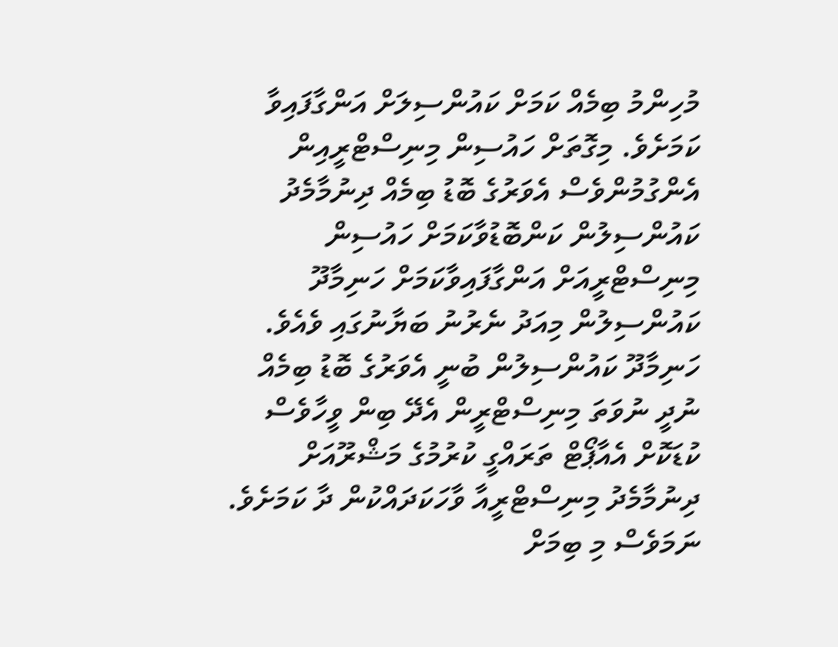މުހިންމު ބިމެއް ކަމަށް ކައުންސިލަށް އަންގާފައިވާ ކަމަށެވެ. މިގޮތަށް ހައުސިން މިނިސްޓްރީއިން އެންގުމުންވެސް އެވަރުގެ ބޮޑު ބިމެއް ދިނުމާމެދު ކައުންސިލުން ކަންބޮޑުވާކަމަށް ހައުސިން މިނިސްޓްރީއަށް އަންގާފައިވާކަމަށް ހަނިމާދޫ ކައުންސިލުން މިއަދު ނެރުނު ބަޔާނުގައި ވެއެވެ.
ހަނިމާދޫ ކައުންސިލުން ބުނީ އެވަރުގެ ބޮޑު ބިމެއް ނުދީ ނުވަތަ މިނިސްޓްރީން އެދޭ ބިން ވީހާވެސް ކުޑަކޮށް އެއާޕޯޓް ތަރައްގީ ކުރުމުގެ މަޝްރޫއަށް ދިނުމާމެދު މިނިސްޓްރީއާ ވާހަކަދައްކުން ދާ ކަމަށެވެ. ނަމަވެސް މި ބިމަށް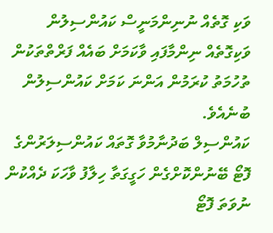ވަކި ގޮތެއް ނުނިންމަނީސް ކައުންސިލުން ވަކިގޮތެއް ނިންމާފައި ވާކަމަށް ބައެއް ފަރްތްތަކުން ތުހުމަތު ކުރަމުން އަންނަ ކަމަށް ކައުންސިލުން ބުނެއެވެ.
ކައުންސިލް ބަދުނާމުވާ ގޮތައް ކައުންސިލަރުންގެ ފޮޓޯ ބޭނުންކޮށްގެން ހަގީގަތާ ހިލާފު ވާހަކަ ދެއްކުން ނުވަތަ ފޮޓޯ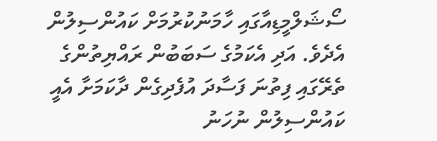ސޯޝަލްމީޑިއާގައި ހާމަނުކުރުމަށް ކައުންސިލުން އެދެވެ. އަދި އެކަމުގެ ސަބަބުން ރައްޔިތުންގެ ތެރޭގައި ފިތުނަ ފަސާދަ އުފެދިގެން ދާކަމަށާ އެއީ ކައުންސިލުން ނުހަނު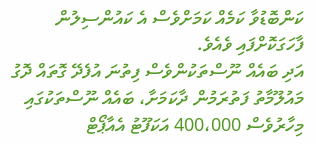ކަންބޮޑުވާ ކަމެއް ކަމަށްވެސް އެ ކައުންސިލުން ފާހަގަކޮށްފައި ވެއެވެ.
އަދި ބައެއް ނޫސްތަކުންވެސް ފިތުނަ އުފެދޭ ގޮތައް ދޮގު މައުލޫމާތު ފަތުރަމުން ދާކަމަށާ، ބައެއް ނޫސްތަކުގައި މިހާރުވެސް 400،000 އަކަފޫޓު އެއާޕޯޓް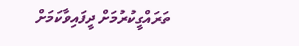ތަރައްގީކުރުމަށް ދީފައިވާކަމަށް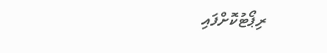ރިޕޯޓުކޮށްފައި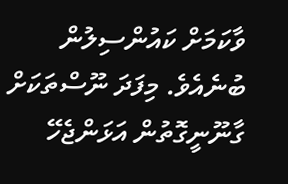ވާކަމަށް ކައުންސިލުން ބުނެއެވެ. މިފަދަ ނޫސްތަކަށް ގާނޫނީގޮތުން އަޅަންޖެހޭ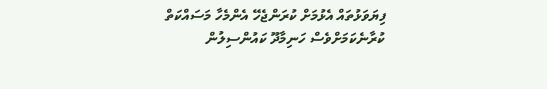ފިޔަވަޅުތައް އެޅުމަށް ކުރަންޖެހޭ އެންމެހާ މަސައްކަތް ކުރާނެކަމަށްވެސް ހަނިމާދޫ ކައުންސިލުން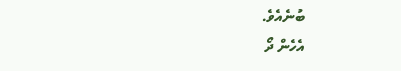ބުނެއެވެ.
އެހެން ދޯ